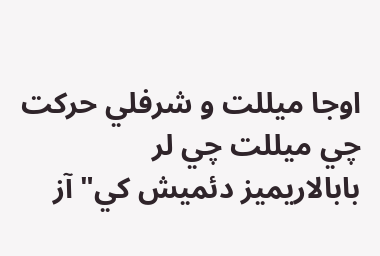اوجا ميللت و شرفلي حركت چي ميللت چي لر
بابالاريميز دئميش كي"آز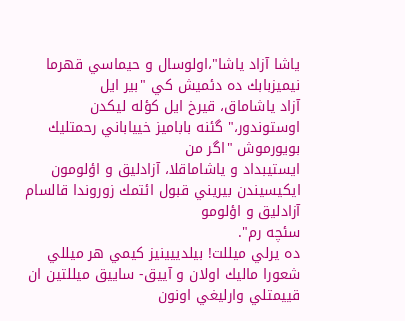ياشا آزاد ياشا"،اولوسال و حیماسي قهرما نيميزبابك ده دئميش كي "بير ايل
آزاد ياشاماق، قيرخ ايل كؤله ليكدن اوستوندور،" گئنه باباميز خيیاباني رحمتليك بويورموش "اگر من
ايستيبداد و ياشاماقلا، آزادليق و اؤلومون ايكيسيندن بيريني قبول ائتمك زوروندا قالسام آزادليق و اؤلومو
سئچه رم".
ده يرلي ميللت! بيلدييينيز كيمي هر ميللي شعورا ماليك اولان و آييق- ساييق ميللتين ان قييمتلي وارليغي اونون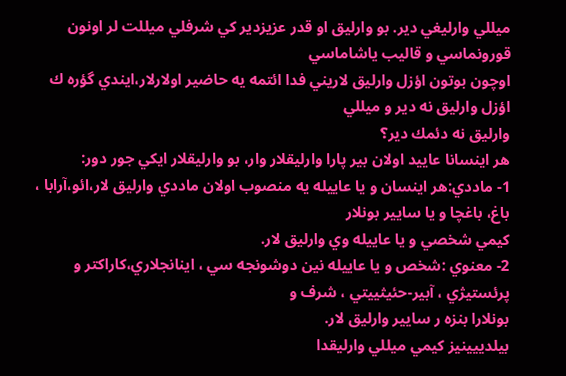ميللي وارليغي دير. بو وارليق او قدر عزيزدير كي شرفلي ميللت لر اونون قورونماسي و قاليب ياشاماسي
اوچون بوتون اؤزل وارليق لاريني فدا ائتمه يه حاضير اولارلار،ايندي گؤره ك اؤزل وارليق نه دير و ميللي
وارليق نه دئمك دير؟
هر اينسانا عاييد اولان بير پارا وارليقلار وار، بو وارليقلار ايكي جور دور:
1- ماددي:هر اينسان و يا عاييله يه منصوب اولان ماددي وارليق لار،ائو،آرابا ، باغ، باغچا و يا سايير بونلار
كيمي شخصي و يا عاييله وي وارليق لار.
2- معنوي :شخص و يا عاييله نين دوشونجه سي ، اينانجلاري،كاراكتر و پرئستيژي ، آبير-حئيثييتي ، شرف و
بونلارا بنزه ر سايير وارليق لار.
بيلدييينيز كيمي ميللي وارليقدا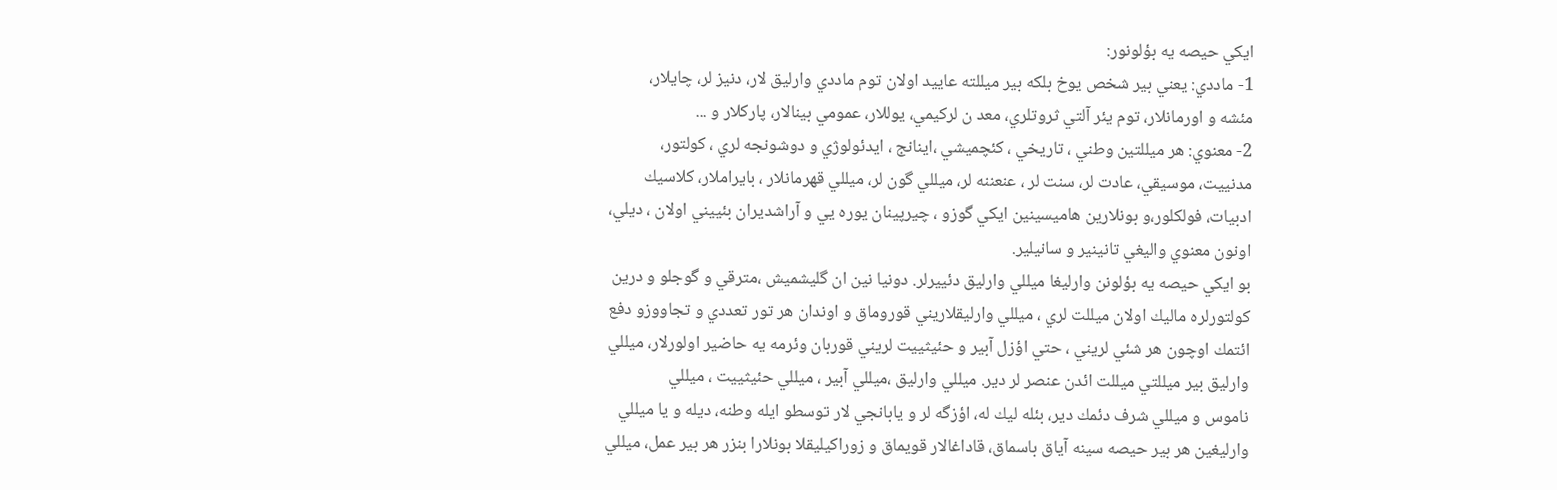ايكي حيصه يه بؤلونور:
1- ماددي: يعني بير شخص يوخ بلكه بير ميللته عاييد اولان توم ماددي وارليق لار، دنيز لر، چايلار،
مئشه و اورمانلار، توم يئر آلتي ثروتلري، معد ن لركيمي، يوللار، عمومي بينالار، پاركلار و ...
2- معنوي: هر ميللتين وطني ، تاريخي ، كئچميشي ،اينانج ، ايدئولوژي و دوشونجه لري ، كولتور،
مدنييت، موسيقي، عادت لر، سنت لر ، عنعننه لر، ميللي گون لر، ميللي قهرمانلار ، بايراملار، كلاسيك
ادبيات، فولكلور،و بونلارين هاميسينين ايكي گوزو ، چيرپينان يوره يي و آراشديران بئييني اولان ، ديلي،
اونون معنوي واليغي تانينير و سانيلير.
بو ايكي حيصه يه بؤلونن وارليغا ميللي وارليق دئييرلر. دونيا نين ان گليشميش ،مترقي و گوجلو و درين
كولتورلره ماليك اولان ميللت لري ، ميللي وارليقلاريني قوروماق و اوندان هر تور تعددي و تجاووزو دفع
ائتمك اوچون هر شئي لريني ، حتي اؤزل آبير و حئيثييت لريني قوربان وئرمه يه حاضير اولورلار، ميللي
وارليق بير ميللتي ميللت ائدن عنصر لر دير. ميللي وارليق ،ميللي آبير ، ميللي حئيثييت ، ميللي
ناموس و ميللي شرف دئمك دير، بئله ليك له، اؤزگه لر و يابانجي لار توسطو ايله وطنه، ديله و يا ميللي
وارليغين هر بير حيصه سينه آياق باسماق، قاداغالار قويماق و زوراكيليقلا بونلارا بنزر هر بير عمل، ميللي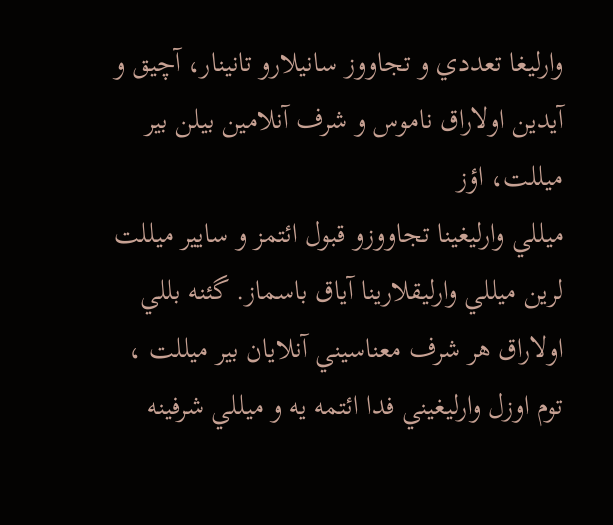وارليغا تعددي و تجاووز سانيلارو تانينار، آچيق و آيدين اولاراق ناموس و شرف آنلامين بيلن بير ميللت، اؤز
ميللي وارليغينا تجاووزو قبول ائتمز و سايير ميللت لرين ميللي وارليقلارينا آياق باسماز. گئنه بللي اولاراق هر شرف معناسيني آنلايان بير ميللت ، توم اوزل وارليغيني فدا ائتمه يه و ميللي شرفينه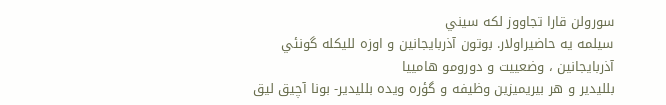سورولن قارا تجاووز لكه سيني
سيلمه يه حاضيراولار. بوتون آذربايجانين و اوزه لليكله گونئي آذربايجانين ، وضعييت و دورومو هامييا
بلليدير و هر بيريميزين وظيفه و گؤره ويده بلليدير- بونا آچيق ليق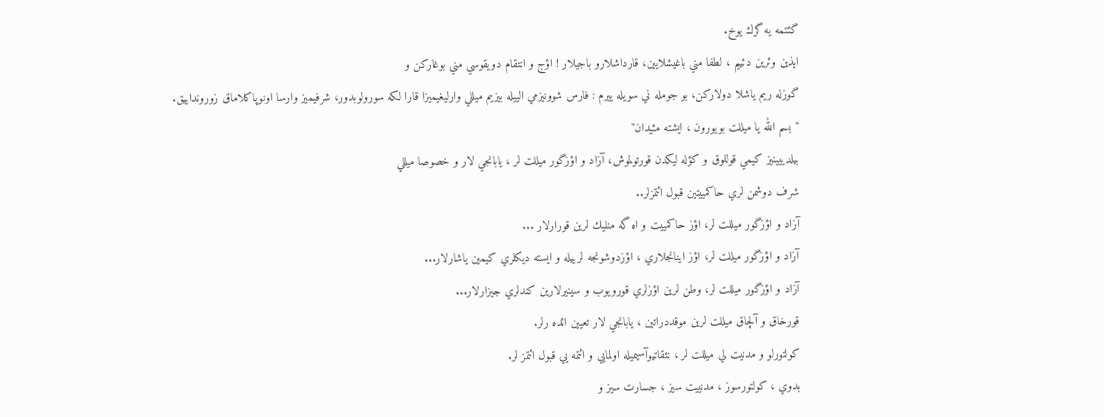گئتمه يه گرك يوخ.
ايذين وئرين دئييم ، لطفا مني باغيشلايين، قارداشلارو باجيلار ! اؤج و انتقام دويقوسي مني بوغاركن و
گوزله ريم ياشلا دولاركن، بو جومله ني سويله ييرم : فارس شوونيزمي الييله بيزيم ميللي وارليغيميزا قارا لكه سورولوبدور، شرفيميز وارسا اونوپاكلاماق زورونداييق.
"بسم الله يا ميللت بويورون ، ايشته مئيدان"
بيلدييينيز كيمي قوللوق و كؤله ليكدن قورتولموش، آزاد و اؤزگور ميللت لر ، يابانجي لار و خصوصا ميللي
شرف دوشمن لري حاكمييتين قبول ائتمزلر..
آزاد و اؤزگور ميللت لر، اؤز حاكمييت و اه گه منليك لرين قورارلار ...
آزاد و اؤزگور ميللت لر، اؤز اينانجلاري ، اؤزدوشونجه لرييله و ايسته ديكلري كيمين ياشارلار...
آزاد و اؤزگور ميللت لر، وطن لرين اؤزلري قورويوب و سينيرلارين كندلري جيزارلار...
قورخاق و آلچاق ميللت لرين موقددراتين ، يابانجي لار تعيين ائده رلر.
كولتورلو و مدنيت لي ميللت لر ، نئقاتيوآسيميله اولمايي و ائتمه يي قبول ائتمز لر.
بدوي ، كولتورسوز ، مدنييت سيز ، جسارت سيز و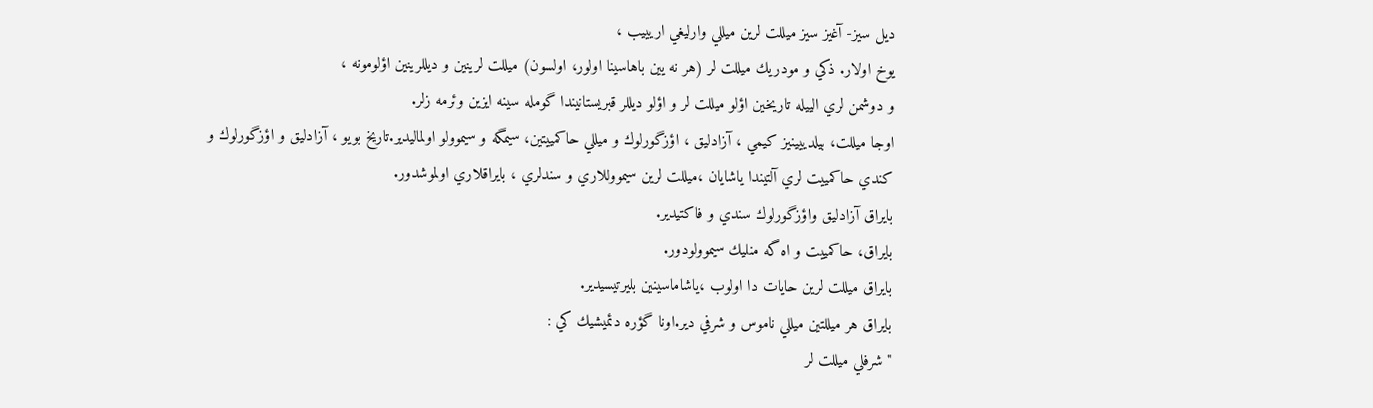ديل سيز- آغيز سيز ميللت لرين ميللي وارليغي اريييب ،
يوخ اولار. ذكي و مودريك ميللت لر (هر نه يين باهاسينا اولور، اولسون) ميللت لرينين و ديللرينين اؤلومونه ،
و دوشمن لري الييله تاريخين اؤلو ميللت لر و اؤلو ديللر قبريستانيندا گومله سينه ايزين وئرمه زلر.
اوجا ميللت، بيلدييينيز كيمي ، آزادليق ، اؤزگورلوك و ميللي حاكمييتين، سيمگه و سيموولو اولماليدير.تاريخ بويو ، آزادليق و اؤزگورلوك و كندي حاكمييت لري آلتيندا ياشايان ،ميللت لرين سيمووللاري و سندلري ، بايراقلاري اولموشدور.
بايراق آزادليق واؤزگورلوك سندي و فاكتيدير.
بايراق، حاكمييت و اه گه منليك سيموولودور.
بايراق ميللت لرين حايات دا اولوب ،ياشاماسينين بليرتيسيدير.
بايراق هر ميللتين ميللي ناموس و شرفي دير.اونا گؤره دئميشيك كي :
"شرفلي ميللت لر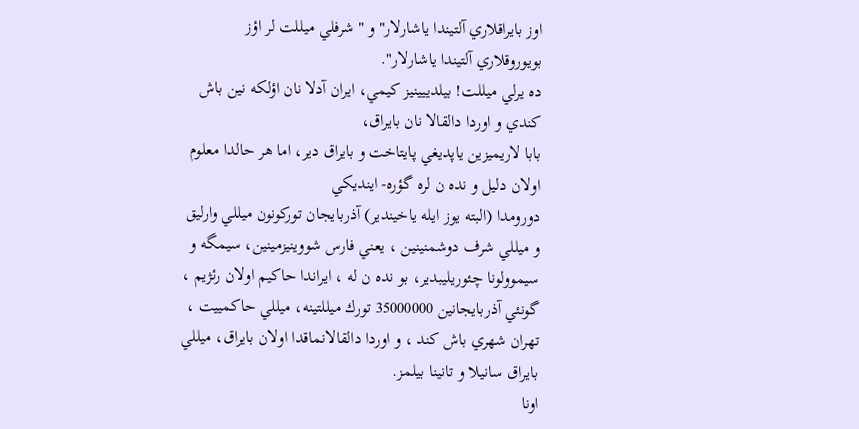اوز بايراقلاري آلتيندا ياشارلار" و "شرفلي ميللت لر اؤز بويوروقلاري آلتيندا ياشارلار".
ده يرلي ميللت! بيلدييينيز كيمي، ايران آدلا نان اؤلكه نين باش كندي و اوردا دالقالا نان بايراق،
بابا لاريميزين ياپديغي پايتاخت و بايراق دير، اما هر حالدا معلوم اولان دليل و نده ن لره گؤره- اينديكي
دورومدا (البته يوز ايله ياخيندير) آذربايجان توركونون ميللي وارليق و ميللي شرف دوشمنينين ، يعني فارس شووينيزمينين، سيمگه و سيموولونا چئوريليبدير، بو نده ن له ، ايراندا حاكيم اولان رئژيم ، گونئي آذربايجانين 35000000 تورك ميللتينه، ميللي حاكمييت ، تهران شهري باش كند ، و اوردا دالقالانماقدا اولان بايراق، ميللي
بايراق سانيلا و تانينا بيلمز.
اونا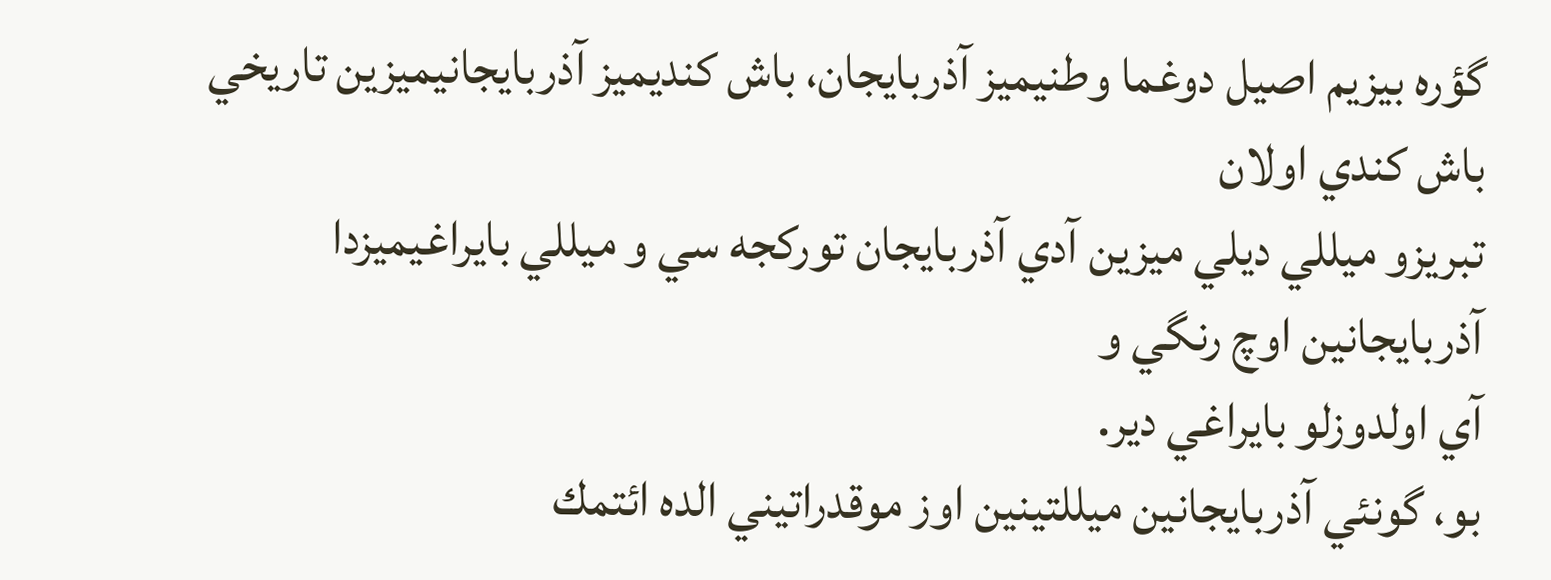گؤره بيزيم اصيل دوغما وطنيميز آذربايجان، باش كنديميز آذربايجانيميزين تاريخي باش كندي اولان
تبريزو ميللي ديلي ميزين آدي آذربايجان توركجه سي و ميللي بايراغيميزدا آذربايجانين اوچ رنگي و
آي اولدوزلو بايراغي دير.
بو، گونئي آذربايجانين ميللتينين اوز موقدراتيني الده ائتمك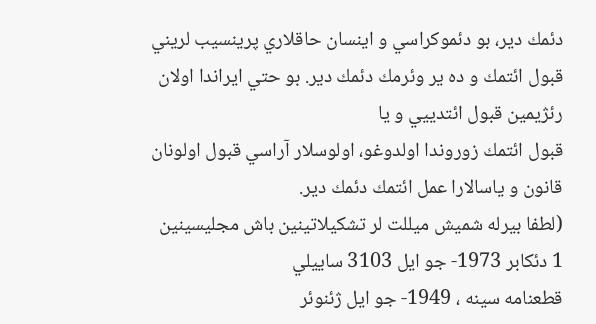دئمك دير، بو دئموكراسي و اينسان حاقلاري پرينسيب لريني قبول ائتمك و ده ير وئرمك دئمك دير. بو حتي ايراندا اولان رئژيمين قبول ائتدييي و يا
قبول ائتمك زوروندا اولدوغو، اولوسلار آراسي قبول اولونان قانون و ياسالارا عمل ائتمك دئمك دير.
(لطفا بيرله شميش ميللت لر تشكيلاتينين باش مجليسينين 1 دئكابر 1973- جو ايل 3103 ساييلي
قطعنامه سينه ، 1949- جو ايل ژئنوئر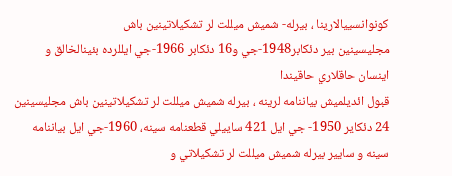كونوانسييالارينا ، بيرله- شميش ميللت لر تشكيلاتينين باش
مجليسينين بير دئكابر1948-جي و16 دئكابر 1966-جي ايللرده بئينالخالق و اينسان حاقلاري حاقيندا
قبول ائديلميش بياننامه لرينه ، بيرله شميش ميللت لر تشكيلاتينين باش مجليسينين 24 دئكاير 1950- جي ايل 421 ساييلي قطعنامه سينه، 1960-جي ايل بياننامه سينه و سايير بيرله شميش ميللت لر تشكيلاتي و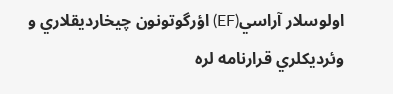اولوسلار آراسي(EF) اؤرگوتونون چيخارديقلاري و وئرديكلري قرارنامه لره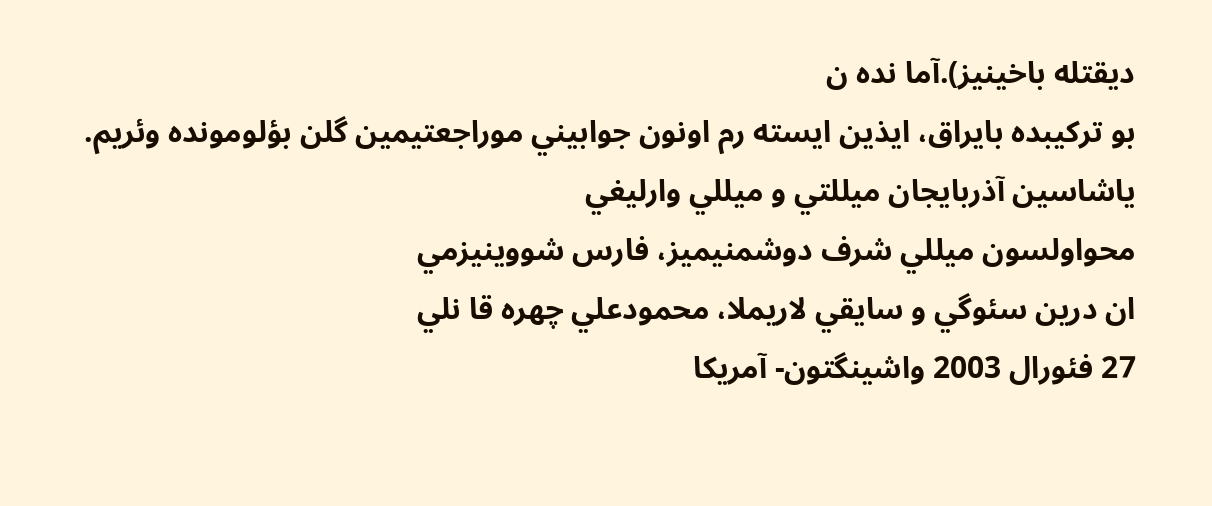ديقتله باخينيز).آما نده ن
بو تركيبده بايراق، ايذين ايسته رم اونون جوابيني موراجعتيمين گلن بؤلومونده وئريم.
ياشاسين آذربايجان ميللتي و ميللي وارليغي
محواولسون ميللي شرف دوشمنيميز، فارس شووينيزمي
ان درين سئوگي و سايقي لاريملا، محمودعلي چهره قا نلي
27 فئورال 2003 واشينگتون- آمريكا